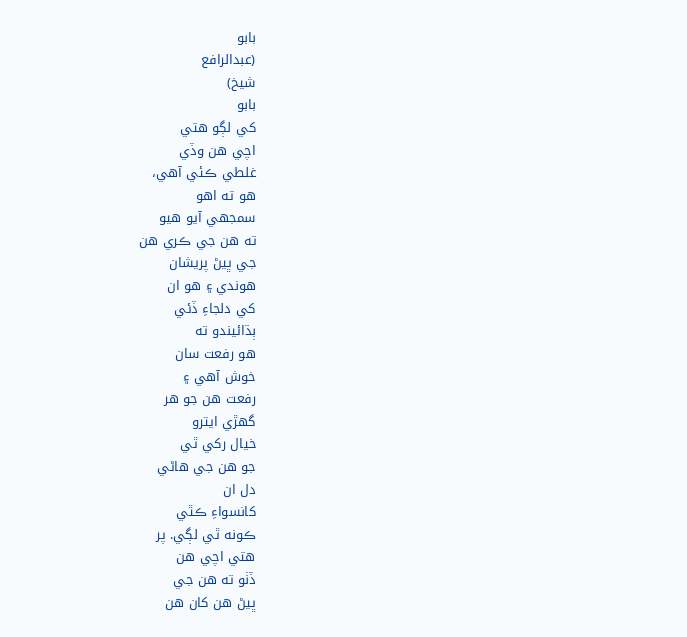بابو
(عبدالرافع
شيخ)
بابو
کي لڳو هتي
اچي هن وڏي
غلطي ڪئي آهي،
هو ته اهو
سمجھي آيو هيو
ته هن جي ڪري هن
جي ڀيڻ پريشان
هوندي ۽ هو ان
کي دلجاءِ ڏئي
ٻڌائيندو ته
هو رفعت سان
خوش آهي ۽
رفعت هن جو هر
گھڙي ايترو
خيال رکي ٿي
جو هن جي هاڻي
دل ان
کانسواءِ ڪٿي
ڪونه ٿي لڳي. پر
هتي اچي هن
ڏٺو ته هن جي
ڀيڻ هن کان هن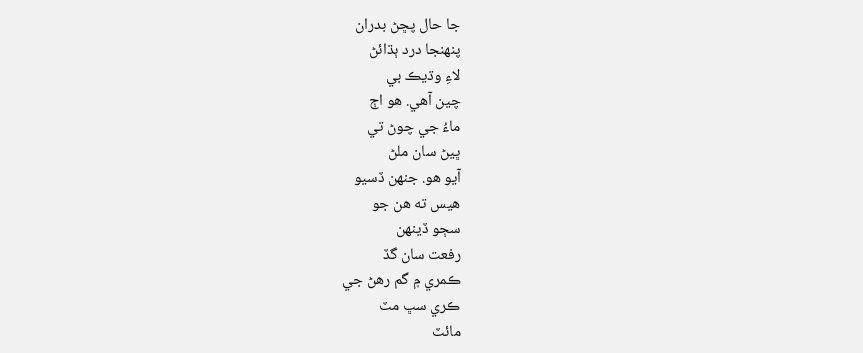جا حال پڇڻ بدران
پنهنجا درد ٻڌائڻ
لاءِ وڌيڪ بي
چين آهي. هو اڄ
ماءُ جي چوڻ تي
ڀيڻ سان ملڻ
آيو هو. جنهن ڏسيو
هيس ته هن جو
سڄو ڏينهن
رفعت سان گڏ
ڪمري ۾ گم رهڻ جي
ڪري سڀ مٽ
مائٽ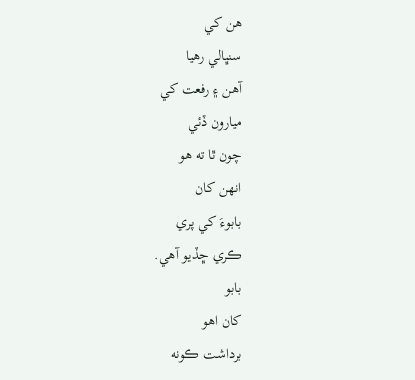هن کي
سنڀالي رهيا
آهن ۽ رفعت کي
ميارون ڏئي
چون ٿا ته هو
انهن کان
بابوءَ کي پري
ڪري ڇڏيو آهي.
بابو
کان اهو
برداشت ڪونه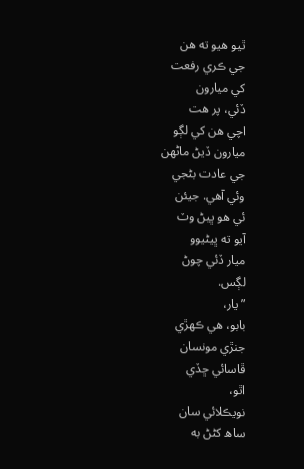ٿيو هيو ته هن
جي ڪري رفعت
کي ميارون
ڏئي، پر هت
اچي هن کي لڳو
ميارون ڏيڻ ماڻهن
جي عادت بڻجي
وئي آهي. جيئن
ئي هو ڀيڻ وٽ
آيو ته ڀيڻيوو
ميار ڏئي چوڻ
لڳس.
”يار،
بابو، هي ڪهڙي
جنڙي مونسان
ڦاسائي ڇڏي
اٿو،
نويڪلائي سان
ساھ کڻڻ به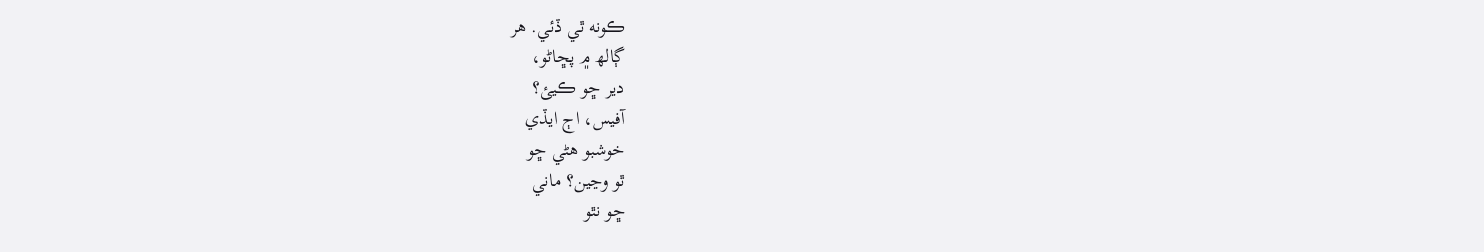ڪونه ٿي ڏئي. هر
ڳالھ ۾ پڇاڻو،
دير ڇو ڪيئ؟
آفيس، اڄ ايڏي
خوشبو هڻي ڇو
ٿو وڃين؟ ماني
ڇو نٿو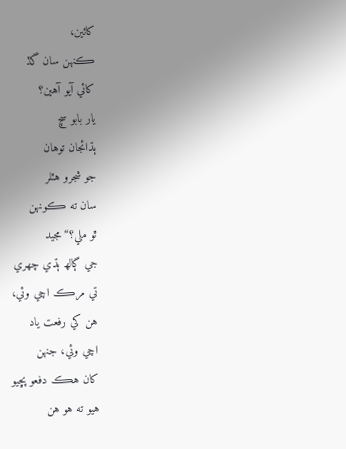کائين،
ڪنهن سان گڏ
کائي آيو آهين؟
يار بابو سچ
ٻڌائجان توهان
جو شجرو هٽلر
سان ته ڪونهن
ٿو ملي؟“ مجيد
جي ڳالھ ٻڌي چهري
تي مرڪ اچي وئي،
هن کي رفعت ياد
اچي وئي، جنهن
کان هڪ دفعو پڇيو
هيو ته هو هن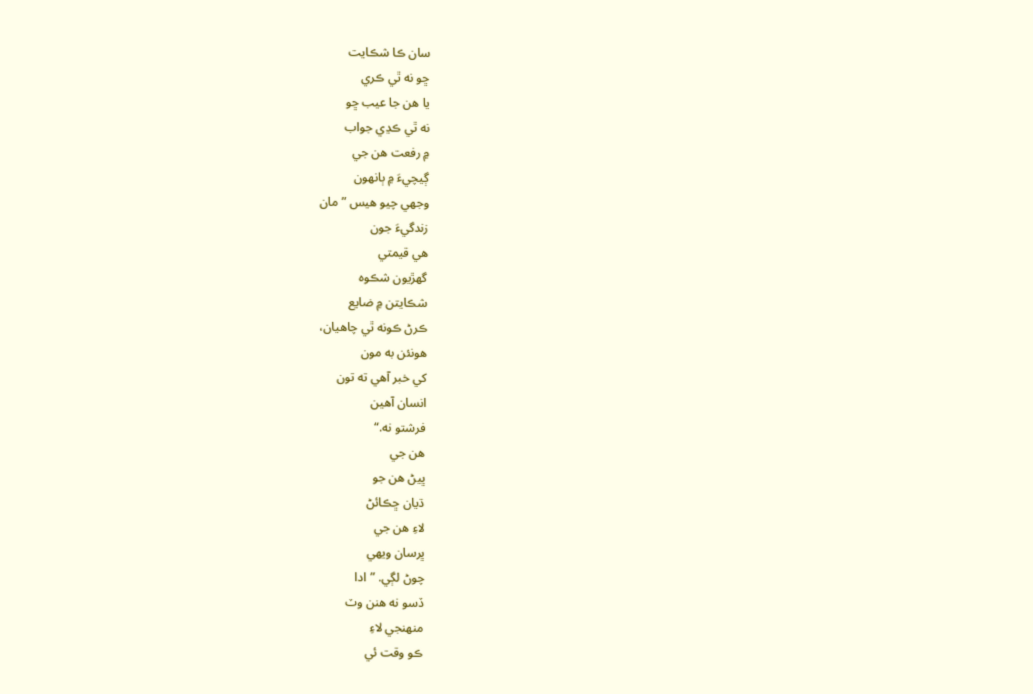سان ڪا شڪايت
ڇو نه ٿي ڪري
يا هن جا عيب ڇو
نه ٿي ڪڍي جواب
۾ رفعت هن جي
ڳيچيءَ ۾ ٻانهون
وجھي چيو هيس ”مان
زندگيءَ جون
هي قيمتي
گھڙيون شڪوه
شڪايتن ۾ ضايع
ڪرڻ ڪونه ٿي چاهيان،
هونئن به مون
کي خبر آهي ته تون
انسان آهين
فرشتو نه.“
هن جي
ڀيڻ هن جو
ڌيان ڇڪائڻ
لاءِ هن جي
ڀرسان ويهي
چوڻ لڳي. ”ادا
ڏسو نه هنن وٽ
منهنجي لاءِ
ڪو وقت ئي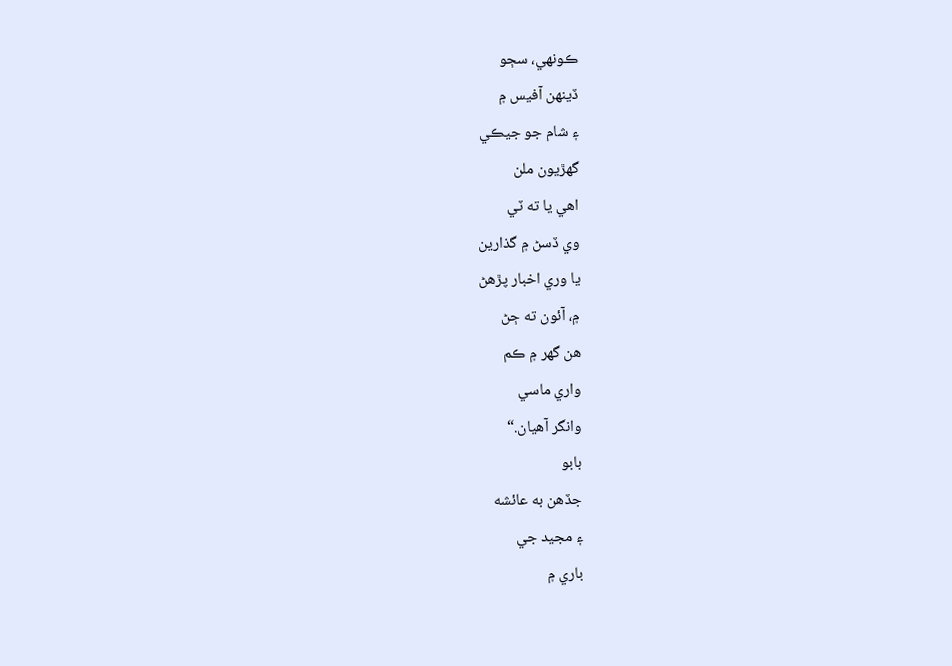ڪونهي، سڄو
ڏينهن آفيس ۾
۽ شام جو جيڪي
گھڙيون ملن
اهي يا ته ٽي
وي ڏسڻ ۾ گذارين
يا وري اخبار پڙهڻ
۾، آئون ته ڄڻ
هن گھر ۾ ڪم
واري ماسي
وانگر آهيان.“
بابو
جڏهن به عائشه
۽ مجيد جي
باري ۾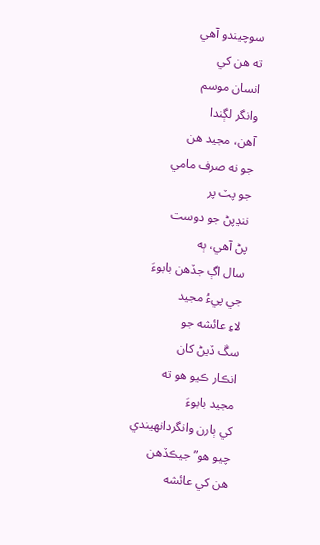سوچيندو آهي
ته هن کي
انسان موسم
وانگر لڳندا
آهن، مجيد هن
جو نه صرف مامي
جو پٽ پر
ننڍپڻ جو دوست
پڻ آهي، ٻه
سال اڳ جڏهن بابوءَ
جي پيءُ مجيد
لاءِ عائشه جو
سڱ ڏيڻ کان
انڪار ڪيو هو ته
مجيد بابوءَ
کي ٻارن وانگردانهيندي
چيو هو” جيڪڏهن
هن کي عائشه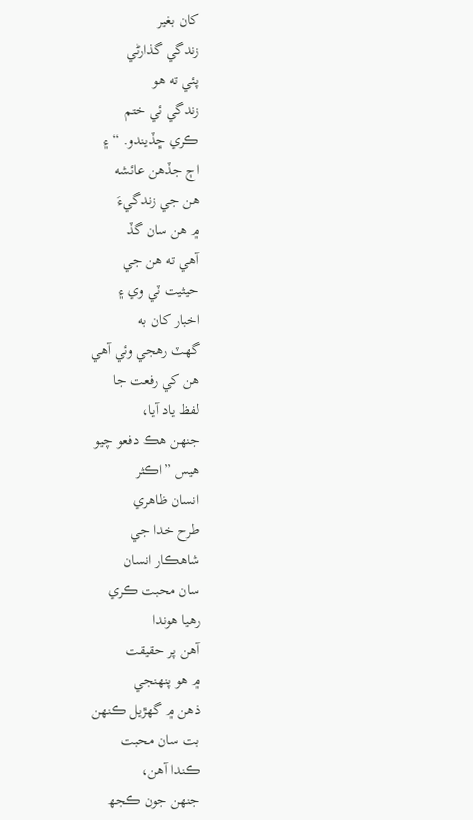کان بغير
زندگي گذارڻي
پئي ته هو
زندگي ئي ختم
ڪري ڇڏيندو. “ ۽
اڄ جڏهن عائشه
هن جي زندگيءَ
۾ هن سان گڏ
آهي ته هن جي
حيثيت ٽي وي ۽
اخبار کان به
گھٽ رهجي وئي آهي
هن کي رفعت جا
لفظ ياد آيا،
جنهن هڪ دفعو چيو
هيس ”اڪثر
انسان ظاهري
طرح خدا جي
شاهڪار انسان
سان محبت ڪري
رهيا هوندا
آهن پر حقيقت
۾ هو پنهنجي
ذهن ۾ گھڙيل ڪنهن
بت سان محبت
ڪندا آهن،
جنهن جون ڪجھ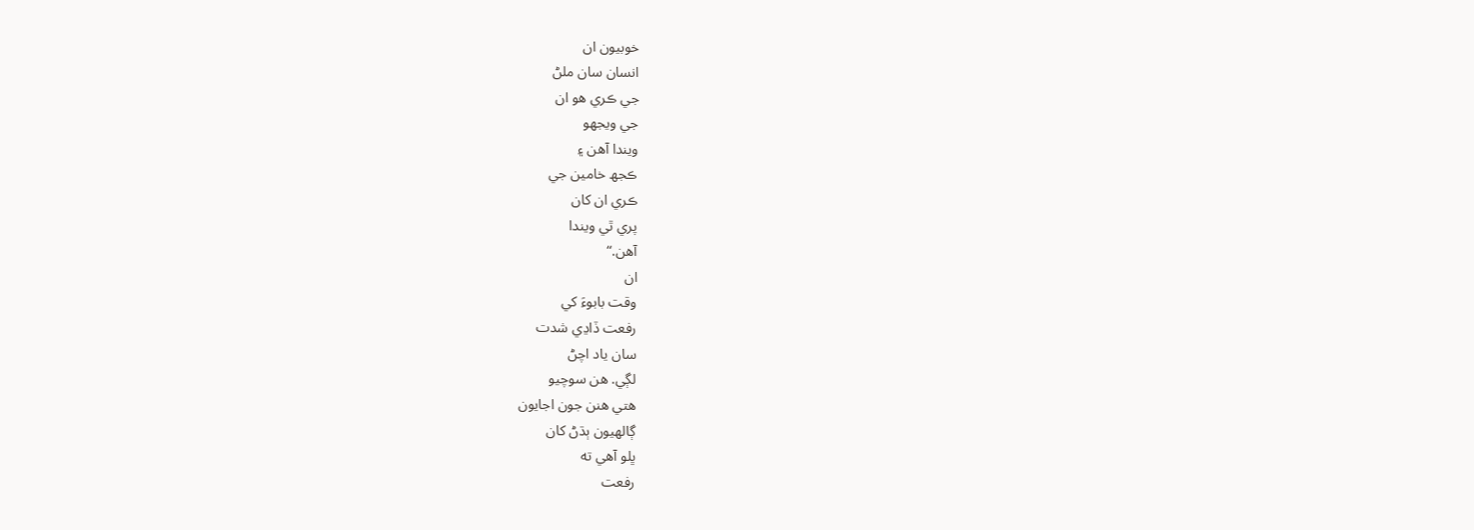خوبيون ان
انسان سان ملڻ
جي ڪري هو ان
جي ويجھو
ويندا آهن ۽
ڪجھ خامين جي
ڪري ان کان
پري ٿي ويندا
آهن.“
ان
وقت بابوءَ کي
رفعت ڏاڍي شدت
سان ياد اچڻ
لڳي. هن سوچيو
هتي هنن جون اجايون
ڳالهيون ٻڌڻ کان
ڀلو آهي ته
رفعت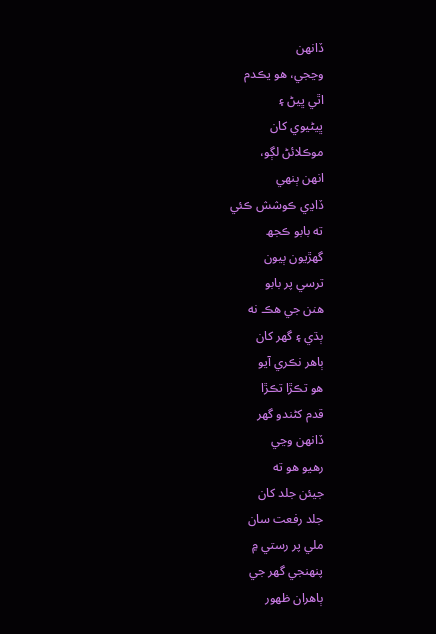ڏانهن
وڃجي، هو يڪدم
اٿي ڀيڻ ۽
ڀيڻيوي کان
موڪلائڻ لڳو،
انهن ٻنهي
ڏاڍي ڪوشش ڪئي
ته بابو ڪجھ
گھڙيون ٻيون
ترسي پر بابو
هنن جي هڪ نه
ٻڌي ۽ گھر کان
ٻاهر نڪري آيو
هو تڪڙا تڪڙا
قدم کڻندو گھر
ڏانهن وڃي
رهيو هو ته
جيئن جلد کان
جلد رفعت سان
ملي پر رستي ۾
پنهنجي گھر جي
ٻاهران ظهور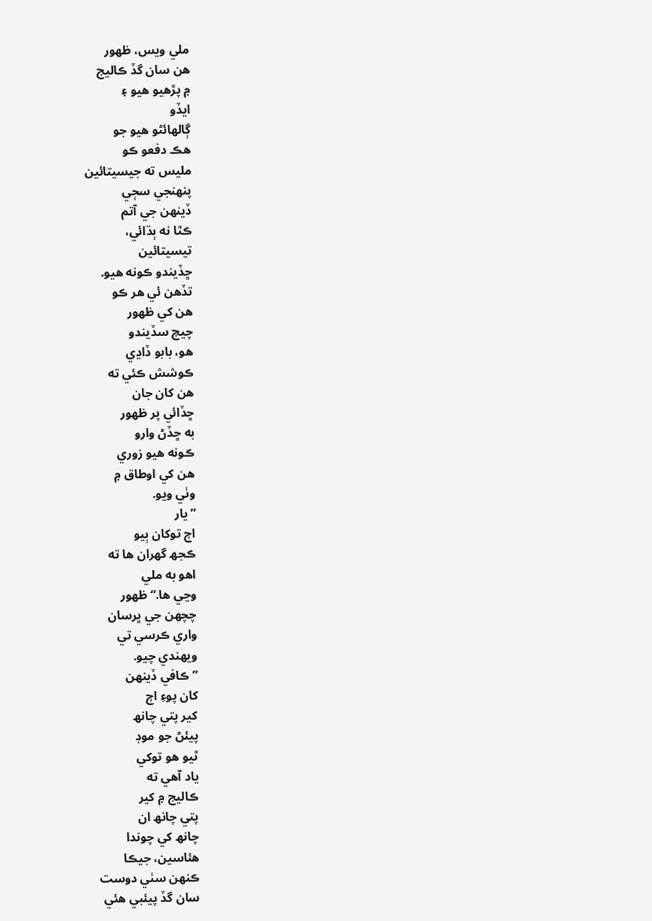ملي ويس، ظهور
هن سان گڏ ڪاليج
۾ پڙهيو هيو ۽
ايڏو
ڳالهائڻو هيو جو
هڪ دفعو ڪو
مليس ته جيسيتائين
پنهنجي سڄي
ڏينهن جي آتم
ڪٿا نه ٻڌائي،
تيسيتائين
ڇڏيندو ڪونه هيو.
تڏهن ئي هر ڪو
هن کي ظهور
چيچ سڏيندو
هو، بابو ڏاڍي
ڪوشش ڪئي ته
هن کان جان
ڇڏائي پر ظهور
به ڇڏڻ وارو
ڪونه هيو زوري
هن کي اوطاق ۾
وٺي ويو.
”يار
اڄ توکان ٻيو
ڪجھ گھران ها ته
اهو به ملي
وڃي ها.“ ظهور
چچهن جي ڀرسان
واري ڪرسي تي
ويهندي چيو.
”ڪافي ڏينهن
کان پوءِ اڄ
کير پتي چانھ
پيئڻ جو موڊ
ٿيو هو توکي
ياد آهي ته
ڪاليج ۾ کير
پتي چانھ ان
چانھ کي چوندا
هئاسين، جيڪا
ڪنهن سٺي دوست
سان گڏ پيئبي هئي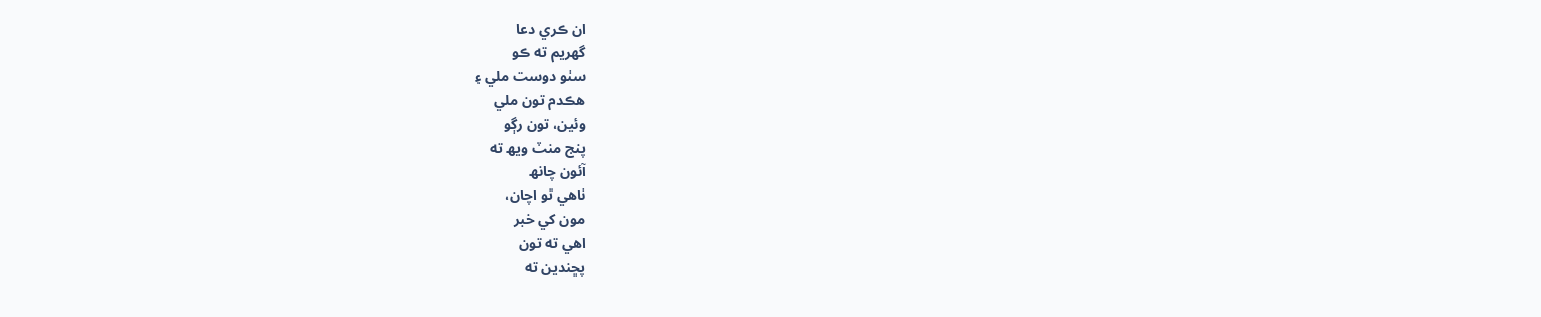ان ڪري دعا
گھريم ته ڪو
سٺو دوست ملي ۽
هڪدم تون ملي
وئين، تون رڳو
پنج منٽ ويھ ته
آئون چانھ
ٺاهي ٿو اچان،
مون کي خبر
اهي ته تون
پڇندين ته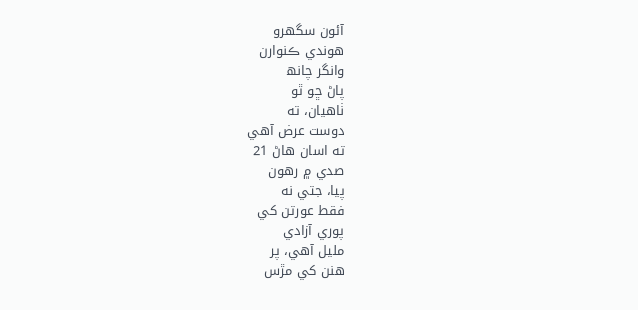آئون سگھرو
هوندي ڪنوارن
وانگر چانھ
پاڻ ڇو ٿو
ٺاهيان، ته
دوست عرض آهي
ته اسان هاڻ 21
صدي ۾ رهون
پيا، جتي نه
فقط عورتن کي
پوري آزادي
مليل آهي، پر
هنن کي مڙس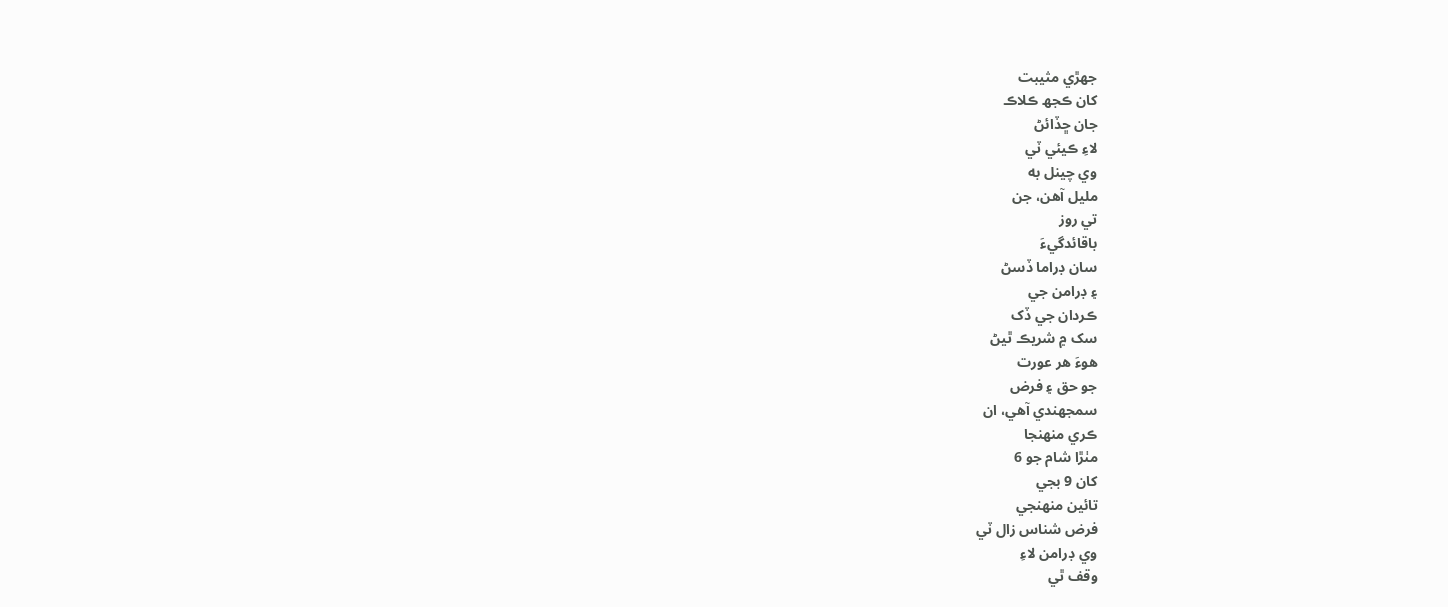جھڙي مثيبت
کان ڪجھ ڪلاڪ
جان ڇڏائڻ
لاءِ ڪيئي ٽي
وي چينل به
مليل آهن، جن
تي روز
باقائدگيءَ
سان ڊراما ڏسڻ
۽ ڊرامن جي
ڪردان جي ڏک
سک ۾ شريڪ ٿيڻ
هوءَ هر عورت
جو حق ۽ فرض
سمجھندي آهي، ان
ڪري منهنجا
مٺڙا شام جو 6
کان 9 بجي
تائين منهنجي
فرض شناس زال ٽي
وي ڊرامن لاءِ
وقف ٿي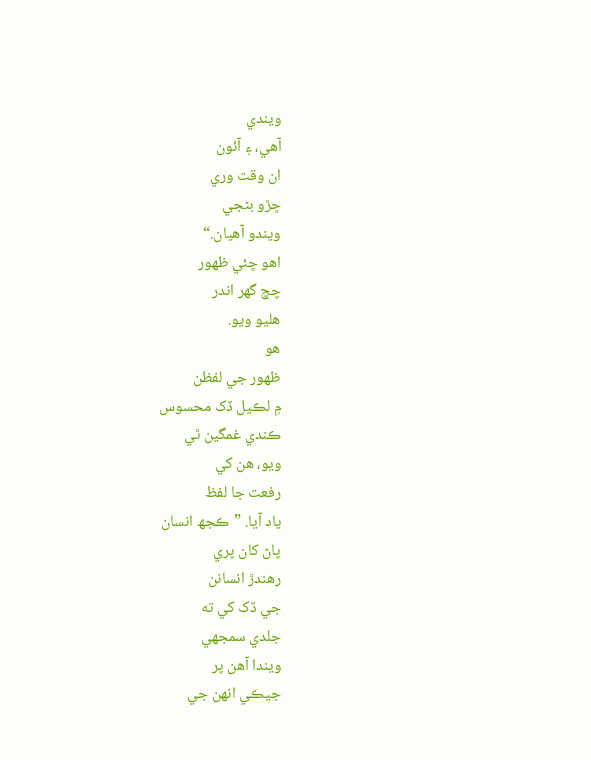ويندي
آهي، ۽ آئون
ان وقت وري
ڇڙو بڻجي
ويندو آهيان.“
اهو چئي ظهور
چچ گھر اندر
هليو ويو.
هو
ظهور جي لفظن
۾ لڪيل ڏک محسوس
ڪندي غمگين ٿي
ويو، هن کي
رفعت جا لفظ
ياد آيا. ”ڪجھ انسان
پاڻ کان پري
رهندڙ انسانن
جي ڏک کي ته
جلدي سمجھي
ويندا آهن پر
جيڪي انهن جي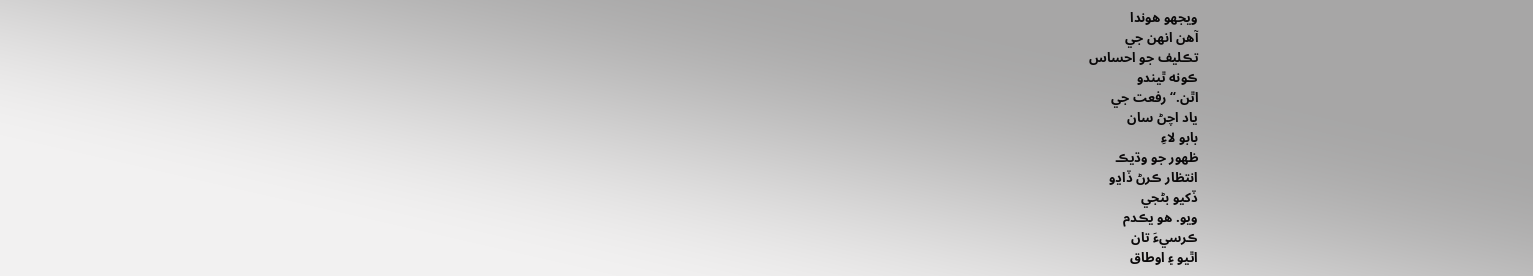ويجھو هوندا
آهن انهن جي
تڪليف جو احساس
ڪونه ٿيندو
اٿن.“ رفعت جي
ياد اچڻ سان
بابو لاءِ
ظهور جو وڌيڪ
انتظار ڪرڻ ڏاڍو
ڏکيو بڻجي
ويو. هو يڪدم
ڪرسيءَ تان
اٿيو ۽ اوطاق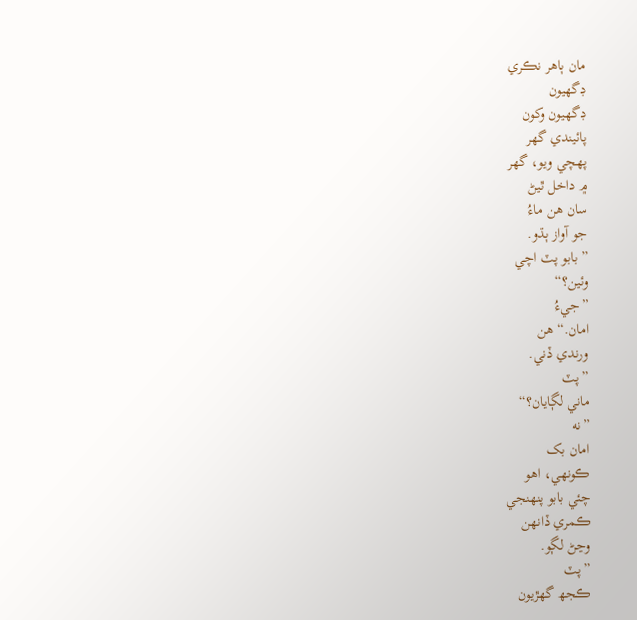مان ٻاهر نڪري
ڊگھيون
ڊگھيون وکون
پائيندي گھر
پهچي ويو، گھر
۾ داخل ٿيڻ
سان هن ماءُ
جو آواز ٻڌو.
”بابو پٽ اچي
وئين؟“
”جيءُ
امان.“ هن
ورندي ڏني.
”پٽ
ماني لڳايان؟“
”نه
امان بک
ڪونهي، اهو
چئي بابو پنهنجي
ڪمري ڏانهن
وڃڻ لڳو.
”پٽ
ڪجھ گھڙيون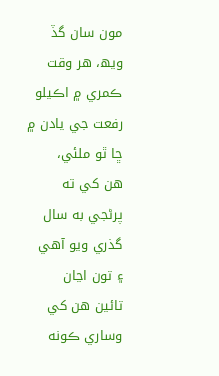مون سان گڏ
ويھ، هر وقت
ڪمري ۾ اڪيلو
رفعت جي يادن ۾
ڇا ٿو ملئي،
هن کي ته
پرڻجي به سال
گذري ويو آهي
۽ تون اڃان
تائين هن کي
وساري ڪونه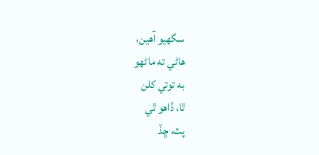سگھيو آهين،
هاڻي ته ماڻهو
به توتي کلن
ٿا، ڏاهو ٿي
پٽ، ڇڏ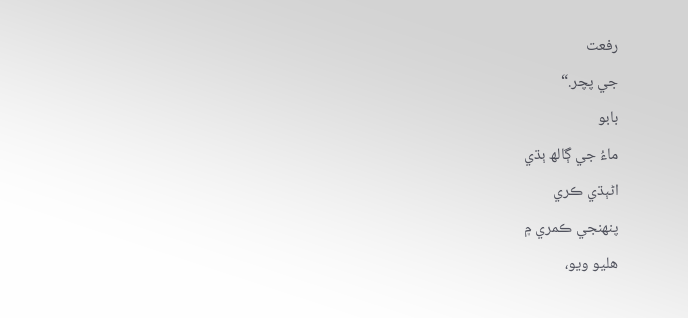رفعت
جي پچر.“
بابو
ماءُ جي ڳالھ ٻڌي
اڻٻڌي ڪري
پنهنجي ڪمري ۾
هليو ويو،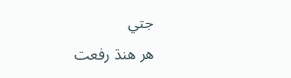جتي
هر هنڌ رفعت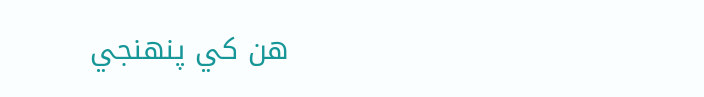هن کي پنهنجي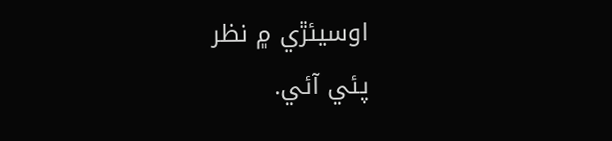اوسيئڙي ۾ نظر
پئي آئي.